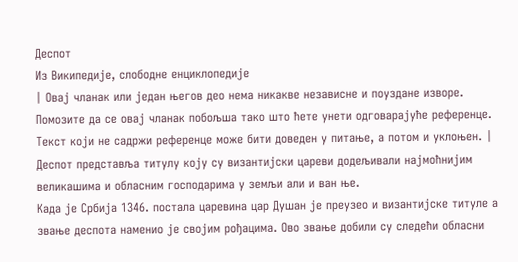Деспот
Из Википедије, слободне енциклопедије
| Овај чланак или један његов део нема никакве независне и поуздане изворе. Помозите да се овај чланак побољша тако што ћете унети одговарајуће референце. Текст који не садржи референце може бити доведен у питање, а потом и уклоњен. |
Деспот представља титулу коју су византијски цареви додељивали најмоћнијим великашима и обласним господарима у земљи али и ван ње.
Када је Србија 1346. постала царевина цар Душан је преузео и византијске титуле а звање деспота наменио је својим рођацима. Ово звање добили су следећи обласни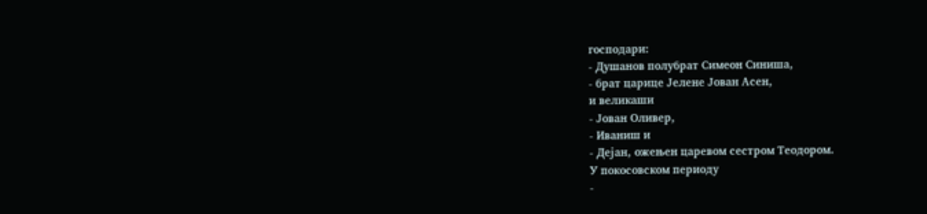господари:
- Душанов полубрат Симеон Синиша,
- брат царице Јелене Јован Асен,
и великаши
- Јован Оливер,
- Иваниш и
- Дејан, ожењен царевом сестром Теодором.
У покосовском периоду
-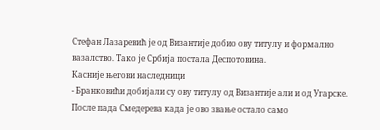Стефан Лазаревић је од Византије добио ову титулу и формално вазалство. Тако је Србија постала Деспотовина.
Касније његови наследници
- Бранковићи добијали су ову титулу од Византије али и од Угарске.
После пада Смедерева када је ово звање остало само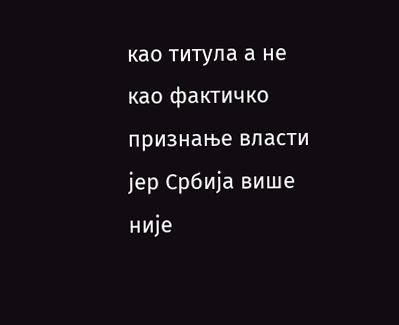као титула а не као фактичко признање власти јер Србија више није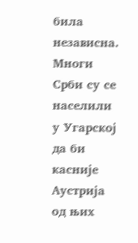била независна. Многи Срби су се населили у Угарској да би касније Аустрија од њих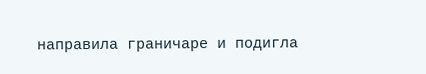направила граничаре и подигла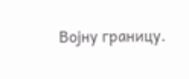Војну границу.